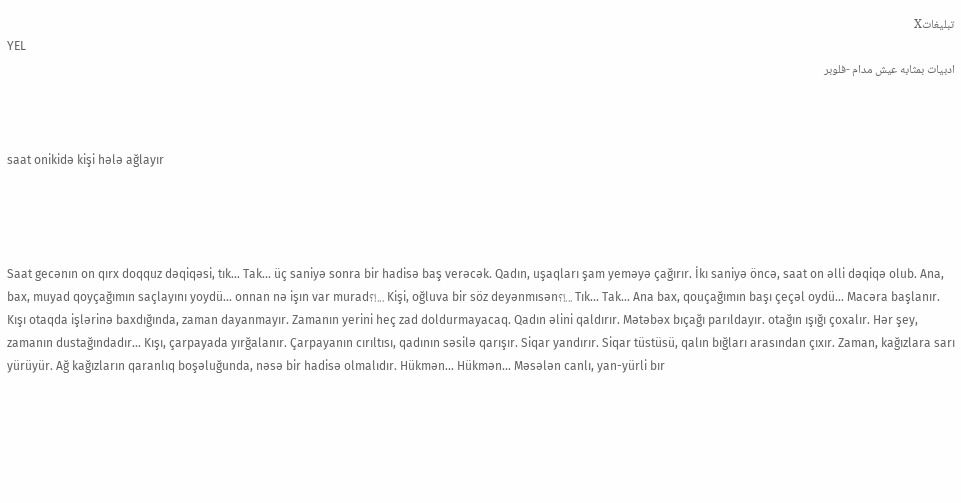تبليغاتX
YEL
ادبیات بمثابه عیش مدام -فلوبر



saat onikidə kişi hələ ağlayır




Saat gecənın on qırx doqquz dəqiqəsi, tık... Tak... üç saniyə sonra bir hadisə baş verəcək. Qadın, uşaqları şam yeməyə çağırır. İkı saniyə öncə, saat on əlli dəqiqə olub. Ana, bax, muyad qoyçağımın saçlayını yoydü... onnan nə işın var murad؟!... Kişi, oğluva bir söz deyənmısən؟!... Tık... Tak... Ana bax, qouçağımın başı çeçəl oydü... Macəra başlanır. Kışı otaqda işlərinə baxdığında, zaman dayanmayır. Zamanın yerini heç zad doldurmayacaq. Qadın əlini qaldırır. Mətəbəx bıçağı parıldayır. otağın ışığı çoxalır. Hər şey, zamanın dustağındadır... Kışı, çarpayada yırğalanır. Çarpayanın cırıltısı, qadının səsilə qarışır. Siqar yandırır. Siqar tüstüsü, qalın bığları arasından çıxır. Zaman, kağızlara sarı yürüyür. Ağ kağızların qaranlıq boşəluğunda, nəsə bir hadisə olmalıdır. Hükmən... Hükmən... Məsələn canlı, yan-yürli bır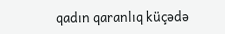qadın qaranlıq küçədə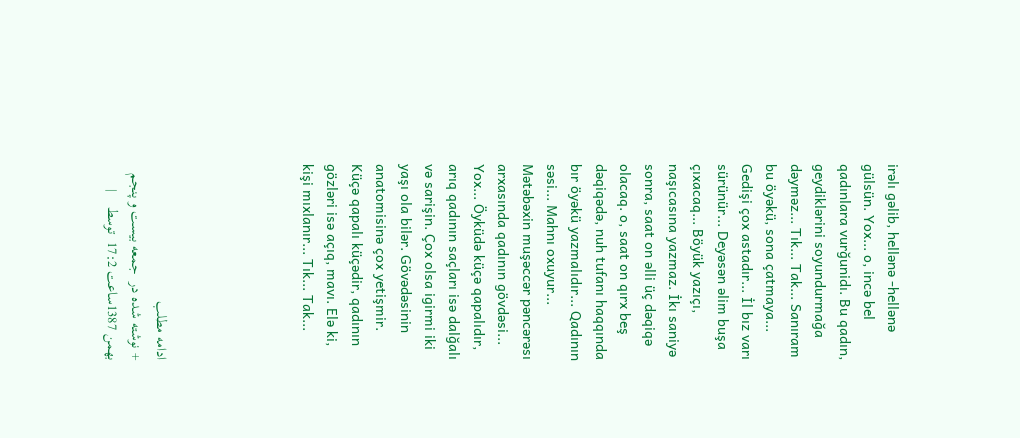irəlı gəlib, hellənə -hellənə gülsün. Yox... o, incə bel qadınlara vurğunidı. Bu qadın, geydiklərini soyundurmağa dəyməz... Tık... Tak... Sanıram bu öyəkü, sona çatmaya... Gedişi çox astadır... İl bız varı sürünür... Deyəsən əlim buşa çıxacaq... Böyük yazıçı, naşıcasına yazmaz. İkı saniyə sonra, saat on əlli üç dəqiqə olacaq. o, saat on qırx beş dəqiqədə, nuh tufanı haqqında bır öyəkü yazmalıdır... Qadının səsi... Mahnı oxuyur... Mətəbəxin muşəccər pəncərəsı arxasında qadının gövdəsi... Yox... Öyküdə küçə qapalıdır, arıq qadının saçları isə dalğalı və sarişin. Çox olsa igirmi iki yaşı ola bilər. Gövədəsinin anatomisinə çox yetişmir. Küçə qapalı küçədir, qadının gözləri isə açıq, mavı. Elə ki, kişi mıxlanır... Tık... Tak...





ادامه مطلب
+ نوشته شده در  جمعه بیست و پنجم بهمن 1387ساعت 17:2  توسط    |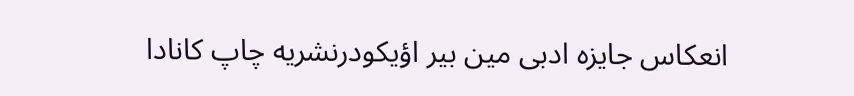انعکاس جایزه ادبی مین بیر اؤیکودرنشریه چاپ کانادا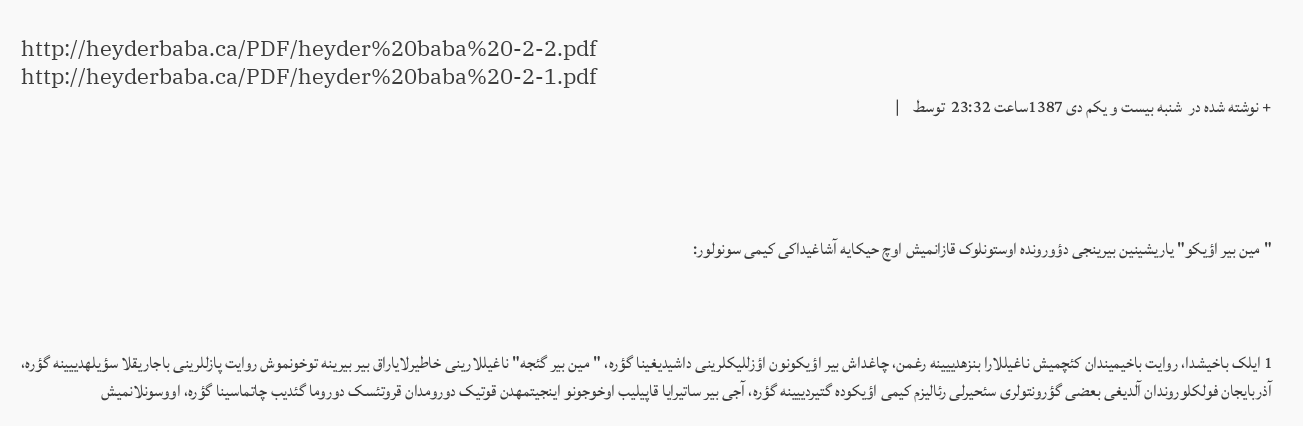http://heyderbaba.ca/PDF/heyder%20baba%20-2-2.pdf
http://heyderbaba.ca/PDF/heyder%20baba%20-2-1.pdf
+ نوشته شده در  شنبه بیست و یکم دی 1387ساعت 23:32  توسط    |




"مین بیر اؤیکو" یاریشینین بیرینجی دؤورونده اوستونلوک قازانمیش اوچ حیکایه آشاغیداکی کیمی سونولور:



1 ایلک باخیشدا، روایت باخیمیندان کئچمیش ناغیللارا بنزهدییینه رغمن، چاغداش بیر اؤیکونون اؤزللیکلرینی داشیدیغینا گؤره، "مین بیر گئجه" ناغیللارینی خاطیرلایاراق بیر بیرینه توخونموش روایت پازللرینی باجاریقلا سؤیلهدییینه گؤره، آذربایجان فولکلوروندان آلدیغی بعضی گؤرونتولری سئحیرلی رئالیزم کیمی اؤیکوده گتیردییینه گؤره، آجی بیر ساتیرایا قاپیلیب اوخوجونو اینجیتمهدن قوتیک دورومدان قروتئسک دوروما گئدیب چاتماسینا گؤره، اووسونلانمیش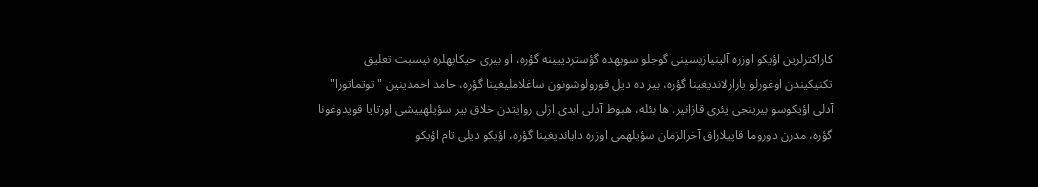کاراکترلرین اؤیکو اوزره آلینیازیسینی گوجلو سویهده گؤستردییینه گؤره، او بیری حیکایهلره نیسبت تعلیق تکنیکیندن اوغورلو یارارلاندیغینا گؤره، بیر ده دیل قورولوشونون ساغلاملیغینا گؤره، حامد احمدینین "توتماتورا" آدلی اؤیکوسو بیرینجی یئری قازانیر. ها بئله، هبوط آدلی ابدی ازلی روایتدن خلاق بیر سؤیلهییشی اورتایا قویدوغونا گؤره، مدرن دوروما قاپیلاراق آخرالزمان سؤیلهمی اوزره دایاندیغینا گؤره، اؤیکو دیلی تام اؤیکو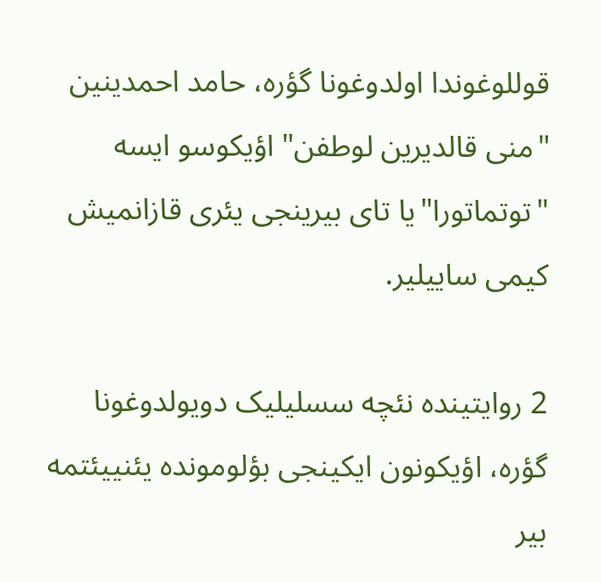قوللوغوندا اولدوغونا گؤره، حامد احمدینین "منی قالدیرین لوطفن" اؤیکوسو ایسه "توتماتورا"یا تای بیرینجی یئری قازانمیش کیمی ساییلیر.

2 روایتینده نئچه سسلیلیک دویولدوغونا گؤره، اؤیکونون ایکینجی بؤلومونده یئنییئتمه بیر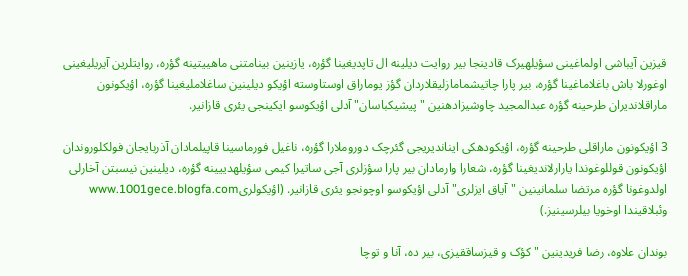قیزین آیباشی اولماغینی سؤیلهیرک قادینجا بیر روایت دیلینه ال تاپدیغینا گؤره، یازینین بینامتنی ماهییتینه گؤره، روایتلرین آیریلیغینی اوغورلا باش باغلاماغینا گؤره، بیر پارا چاتیشمامازلیقلاردان گؤز یوماراق اوستاوسته اؤیکو دیلینین ساغلاملیغینا گؤره، اؤیکونون ماراقلاندیران طرحینه گؤره عبدالمجید چاوشیزادهنین "پیشیکباسان" آدلی اؤیکوسو ایکینجی یئری قازانیر.

3 اؤیکونون ماراقلی طرحینه گؤره، اؤیکودهکی ایناندیریجی گئرچک دوروملارا گؤره، ناغیل فورماسینا قاپیلمادان آذربایجان فولکلوروندان اؤیکونون قوللوغوندا یارارلاندیغینا گؤره، شعارا وارمادان بیر پارا سؤزلری آجی ساتیرا کیمی سؤیلهدییینه گؤره، دیلینین نیسبتن آخارلی اولدوغونا گؤره مرتضا سلمانینین "آیاق ایزلری" آدلی اؤیکوسو اوچونجو یئری قازانیر. (اؤیکولریwww.1001gece.blogfa.com  وئبلاقیندا اوخویا بیلرسینیز.)

بوندان علاوه، رضا فریدینین "کؤک و قیزساققیزی، بیر ده، آنا و توچا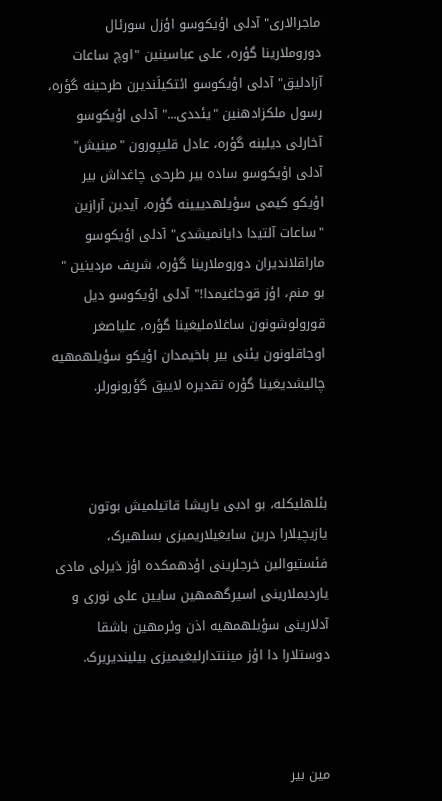ماجرالاری" آدلی اؤیکوسو اؤزل سورئال دوروملارینا گؤره، علی عباسینین "اوچ ساعات آزادلیق" آدلی اؤیکوسو ائتکیلَندیرن طرحینه گؤره، رسول ملکزادهنین "یئددی..." آدلی اؤیکوسو آخارلی دیلینه گؤره، عادل قلیپورون "مینیش" آدلی اؤیکوسو ساده بیر طرحی چاغداش بیر اؤیکو کیمی سؤیلهدییینه گؤره، آیدین آرازین "ساعات آلتیدا دایانمیشدی" آدلی اؤیکوسو ماراقلاندیران دوروملارینا گؤره، شریف مردینین " بو منم، اؤز قوجاغیمدا!" آدلی اؤیکوسو دیل قورولوشونون ساغلاملیغینا گؤره، علیاصغر اوجاقلونون یئنی بیر باخیمدان اؤیکو سؤیلهمهیه چالیشدیغینا گؤره تقدیره لاییق گؤرونورلر.



بئلهلیکله، بو ادبی یاریشا قاتیلمیش بوتون یازیچیلارا درین سایغیلاریمیزی بسلهیرک، فئستیوالین خرجلرینی اؤدهمکده اؤز دَیرلی مادی یاردیملارینی اسیرگهمهین سایین علی نوری و آدلارینی سؤیلهمهیه اذن وئرمهین باشقا دوستلارا دا اؤز میننتدارلیغیمیزی بیلیندیریرک.



مین بیر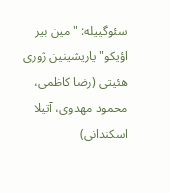سئوگییله: "مین بیر اؤیکو" یاریشینین ژوری هئیتی (رضا کاظمی، محمود مهدوی، آتیلا اسکندانی)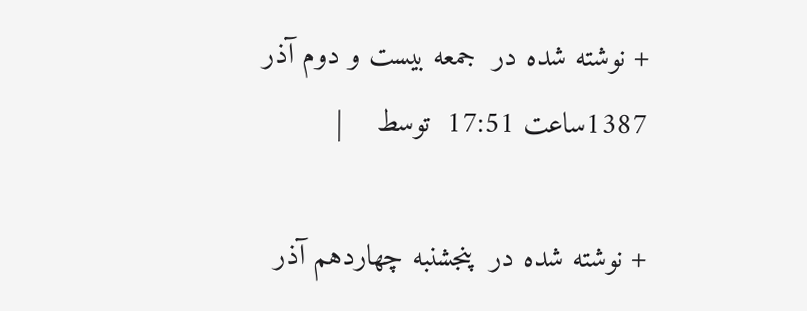+ نوشته شده در  جمعه بیست و دوم آذر 1387ساعت 17:51  توسط    |

+ نوشته شده در  پنجشنبه چهاردهم آذر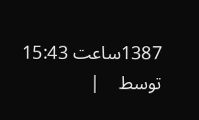1387ساعت 15:43  توسط    |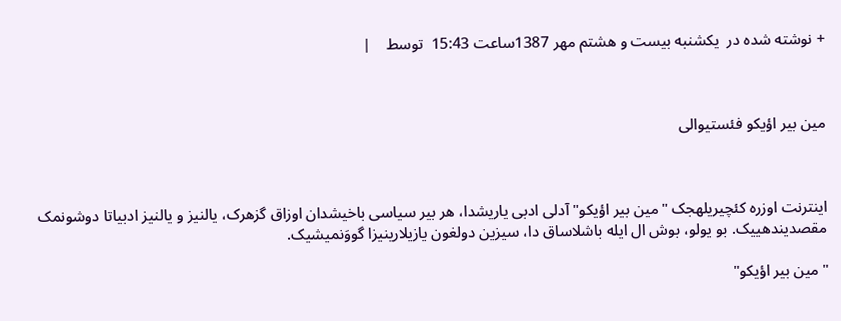+ نوشته شده در  یکشنبه بیست و هشتم مهر 1387ساعت 15:43  توسط    |



مین بیر اؤیکو فئستیوالی



اینترنت اوزره کئچیریلهجک "مین بیر اؤیکو" آدلی ادبی یاریشدا، هر بیر سیاسی باخیشدان اوزاق گزهرک، یالنیز و یالنیز ادبیاتا دوشونمک مقصدیندهییک. بو یولو، بوش ال ایله باشلاساق دا، سیزین دولغون یازیلارینیزا گووَنمیشیک.

"مین بیر اؤیکو"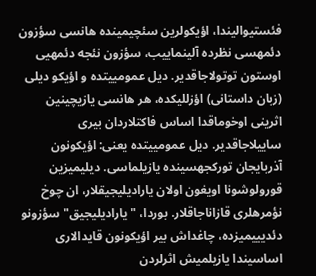فئستیوالیندا، اؤیکولرین سئچیمینده هانسی سؤزون دئمهسی نظرده آلینماییب، سؤزون نئجه دئمهیی اوستون توتولاجاقدیر. دیل عمومییتده و اؤیکو دیلی (زبان داستانی) اؤزللیکده، هر هانسی یازیچینین اثرینی اوخوماقدا اساس فاکتلاردان بیری ساییلاجاقدیر. دیل عمومییتده یعنی: اؤیکونون آذربایجان تورکجهسینده یازیلماسی. دیلیمیزین قورولوشونا اویغون اولان یارادیلیجیقلار، ان چوخ نؤمرهلری قازاناجاقلار. بوردا، "یارادیلیجیق" سؤزونو دئدیییمیزده، چاغداش بیر اؤیکونون قایدالاری اساسیندا یازیلمیش اثرلردن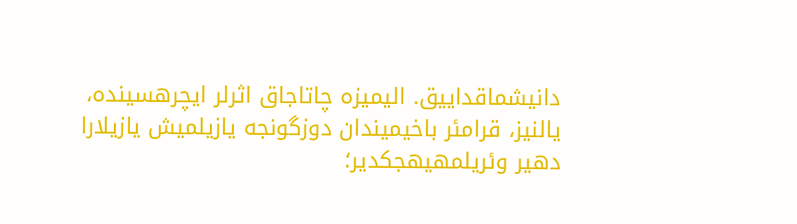دانیشماقداییق. الیمیزه چاتاجاق اثرلر ایچرهسینده، یالنیز، قرامئر باخیمیندان دوزگونجه یازیلمیش یازیلارا دهیر وئریلمهیهجکدیر؛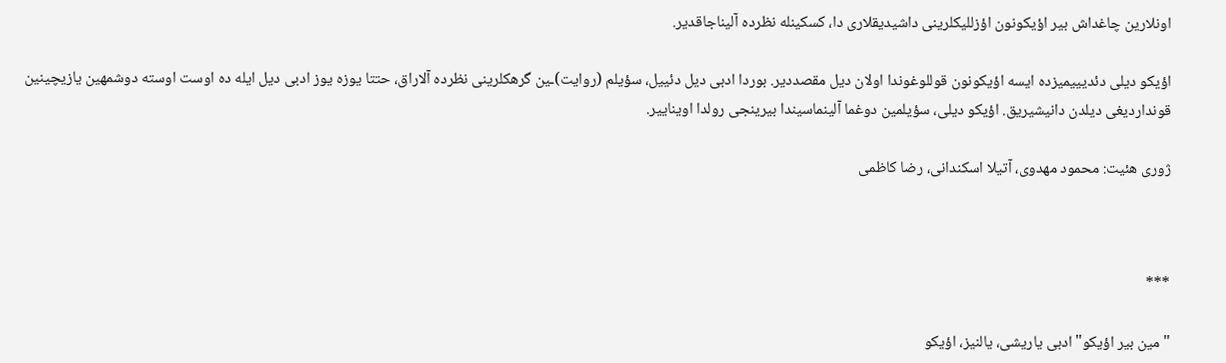اونلارین چاغداش بیر اؤیکونون اؤزللیکلرینی داشیدیقلاری دا، کسکینله نظرده آلیناجاقدیر.

اؤیکو دیلی دئدیییمیزده ایسه اؤیکونون قوللوغوندا اولان دیل مقصددیر. بوردا ادبی دیل دئییل، سؤیلم (روایت)ـین گرهکلرینی نظرده آلاراق، حتتا یوزه یوز ادبی دیل ایله ده اوست اوسته دوشمهین یازیچینین قونداردیغی دیلدن دانیشیریق. اؤیکو دیلی، سؤیلمین دوغما آلینماسیندا بیرینجی رولدا اویناییر.

ژوری هئیت: محمود مهدوی، آتیلا اسکندانی، رضا کاظمی



***

"مین بیر اؤیکو" ادبی یاریشی، یالنیز، اؤیکو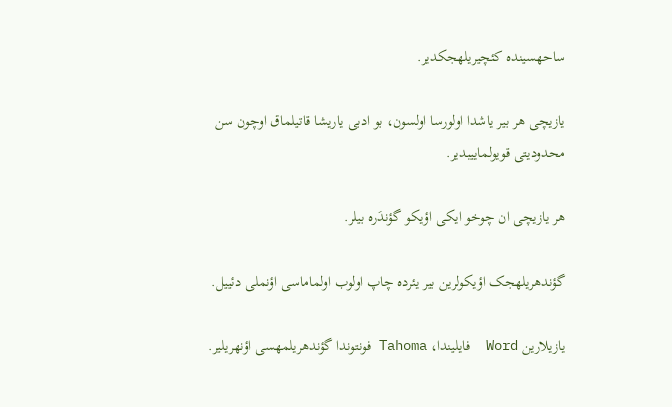ساحهسینده کئچیریلهجکدیر.

یازیچی هر بیر یاشدا اولورسا اولسون، بو ادبی یاریشا قاتیلماق اوچون سن محدودیتی قویولماییبدیر.

هر یازیچی ان چوخو ایکی اؤیکو گؤندَره بیلر.

گؤندهریلهجک اؤیکولرین بیر یئرده چاپ اولوب اولماماسی اؤنملی دئییل.

یازیلارین Word  فایلیندا، Tahoma فونتوندا گؤندهریلمهسی اؤنهریلیر.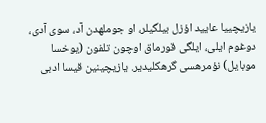یازیچییا عایید اؤزل بیلگیلر، او جوملهدن آد، سوی آدی، دوغوم ایلی، ایلگی قورماق اوچون تلفون (یوخسا موبایل) نؤمرهسی گرهکلیدیر. یازیچینین قیسا ادبی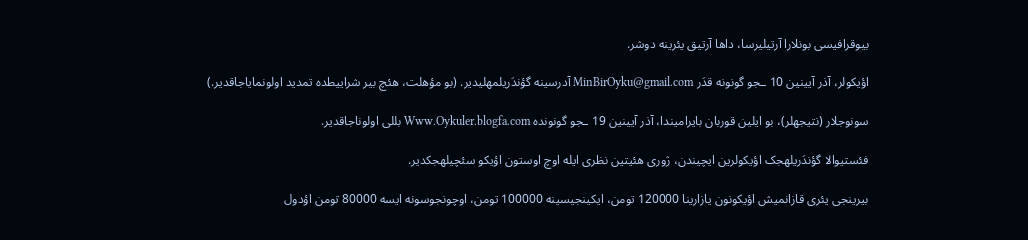بیوقرافیسی بونلارا آرتیلیرسا، داها آرتیق یئرینه دوشر.

اؤیکولر، آذر آیینین 10 ـجو گونونه قدَر MinBirOyku@gmail.com آدرسینه گؤندَریلمهلیدیر. (بو مؤهلت، هئچ بیر شراییطده تمدید اولونمایاجاقدیر.)

سونوجلار (نتیجهلر)، بو ایلین قوربان بایرامیندا، آذر آیینین 19 ـجو گونونده Www.Oykuler.blogfa.com بللی اولوناجاقدیر.

فئستیوالا گؤندَریلهجک اؤیکولرین ایچیندن، ژوری هئیتین نظری ایله اوچ اوستون اؤیکو سئچیلهجکدیر.

بیرینجی یئری قازانمیش اؤیکونون یازارینا 120000 تومن، ایکینجیسینه 100000 تومن، اوچونجوسونه ایسه 80000 تومن اؤدول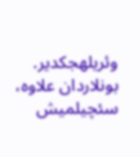وئریلهجکدیر. بونلاردان علاوه، سئچیلمیش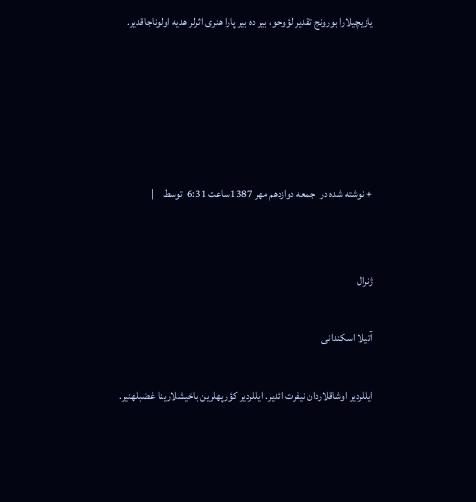یازیچیلارا بورونج تقدیر لؤوحو، بیر ده بیر پارا هنری اثرلر هدیه اولوناجاقدیر.





+ نوشته شده در  جمعه دوازدهم مهر 1387ساعت 6:31  توسط    |


ژنرال

آتیلا اسکندانی

ایللردیر اوشاقلاردان نیفرت ائدیر. ایللردیر کؤرپهلرین باخیشلارینا غضبلهنیر.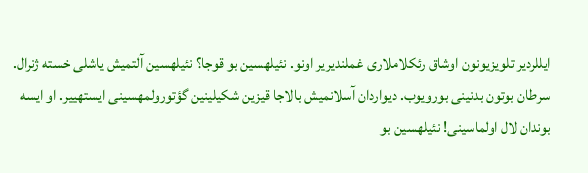ایللردیر تلویزیونون اوشاق رئکلاملاری غملندیریر اونو. نئیلهسین بو قوجا؟ نئیلهسین آلتمیش یاشلی خسته ژنرال. سرطان بوتون بدنینی بورویوب. دیواردان آسلانمیش بالاجا قیزین شکیلینین گؤتورولمهسینی ایستهییر. او ایسه بوندان لال اولماسینی! نئیلهسین بو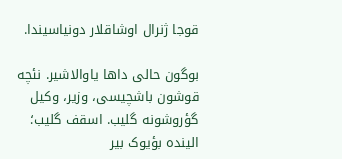قوجا ژنرال اوشاقلار دونیاسیندا.

بوگون حالی داها یاوالاشیر. نئچه قوشون باشچیسی، وزیر، وکیل گؤروشونه گلیب. اسقف گلیب؛ الینده بؤیوک بیر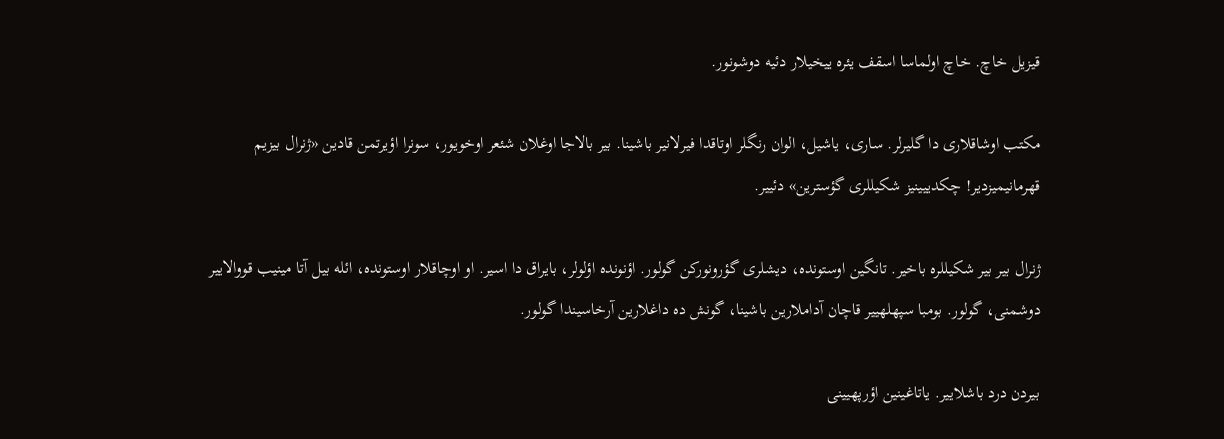قیزیل خاچ. خاچ اولماسا اسقف یئره ییخیلار دئیه دوشونور.

مکتب اوشاقلاری دا گلیرلر. ساری، یاشیل، الوان رنگلر اوتاقدا فیرلانیر باشینا. بیر بالاجا اوغلان شئعر اوخویور، سونرا اؤیرتمن قادین «ژنرال بیزیم قهرمانیمیزدیر! چکدییینیز شکیللری گؤسترین» دئییر.

ژنرال بیر بیر شکیللره باخیر. تانگین اوستونده، دیشلری گؤرونورکن گولور. اؤنونده اؤلولر، بایراق دا اسیر. او اوچاقلار اوستونده، ائله بیل آتا مینیب قووالاییر دوشمنی، گولور. بومبا سپهلهییر قاچان آداملارین باشینا، گونش ده داغلارین آرخاسیندا گولور.

بیردن درد باشلاییر. یاتاغینین اؤرپهیینی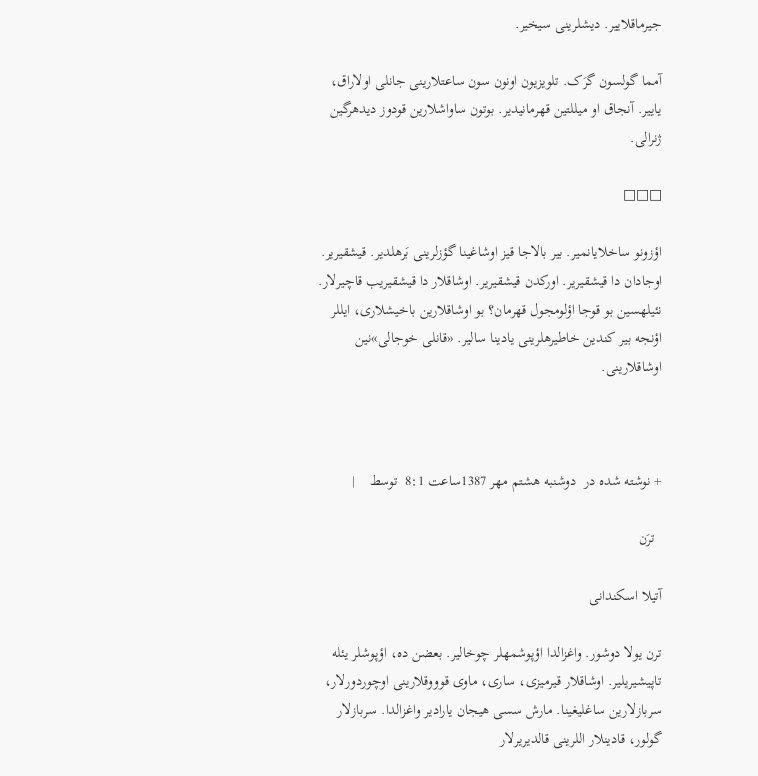جیرماقلاییر. دیشلرینی سیخیر.

آمما گولسون گرَک. تلویزیون اونون سون ساعتلارینی جانلی اولاراق، یاییر. آنجاق او میللتین قهرمانیدیر. بوتون ساواشلارین قودوز دیدهرگین ژنرالی.

□□□

اؤزونو ساخلایانمیر. بیر بالاجا قیز اوشاغینا گؤزلرینی بَرهلدیر. قیشقیریر. اوجادان دا قیشقیریر. اورکدن قیشقیریر. اوشاقلار دا قیشقیریب قاچیرلار. نئیلهسین بو قوجا اؤلومجول قهرمان؟ بو اوشاقلارین باخیشلاری، ایللر اؤنجه بیر کندین خاطیرهلرینی یادینا سالیر. «قانلی خوجالی»نین اوشاقلارینی.



+ نوشته شده در  دوشنبه هشتم مهر 1387ساعت 8:1  توسط    |

  ترَن

آتیلا اسکندانی

ترن یولا دوشور. واغزالدا اؤپوشمهلر چوخالیر. بعضن ده، اؤپوشلر یئله تاپیشیریلیر. اوشاقلار قیرمیزی، ساری، ماوی قوووقلارینی اوچوردورلار، سربازلارین ساغلیغینا. مارش سسی هیجان یارادیر واغزالدا. سربازلار گولور، قادینلار اللرینی قالدیریرلار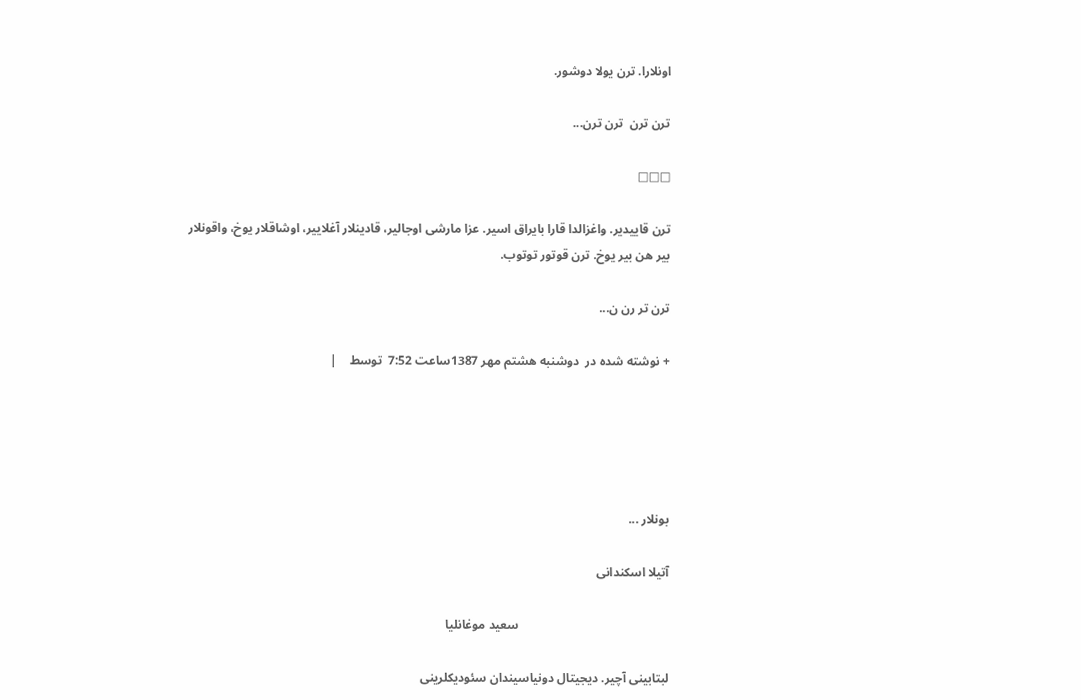اونلارا. ترن یولا دوشور.

ترن ترن  ترن ترن...

□□□

ترن قاییدیر. واغزالدا قارا بایراق اسیر. عزا مارشی اوجالیر، قادینلار آغلاییر، اوشاقلار یوخ، واقونلار بیر هن بیر یوخ. ترن قوتور توتوب.

ترن تر رن ن...

+ نوشته شده در  دوشنبه هشتم مهر 1387ساعت 7:52  توسط    |





بونلار ...

آتیلا اسکندانی

                                                سعید موغانلیا

لبتابینی آچیر. دیجیتال دونیاسیندان سئودیکلرینی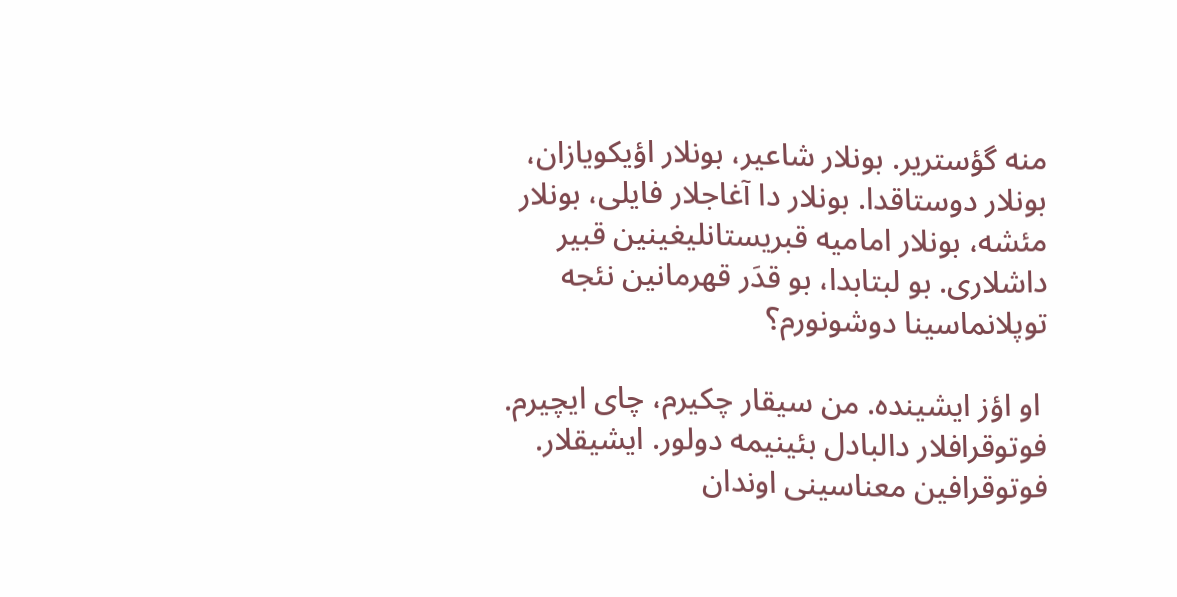منه گؤستریر. بونلار شاعیر، بونلار اؤیکویازان، بونلار دوستاقدا. بونلار دا آغاجلار فایلی، بونلار مئشه، بونلار امامیه قبریستانلیغینین قبیر داشلاری. بو لبتابدا، بو قدَر قهرمانین نئجه توپلانماسینا دوشونورم؟

 او اؤز ایشینده. من سیقار چکیرم، چای ایچیرم. فوتوقرافلار دالبادل بئینیمه دولور. ایشیقلار. فوتوقرافین معناسینی اوندان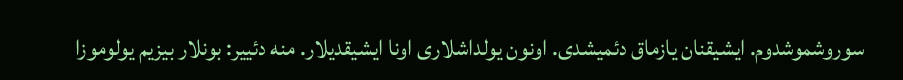سوروشموشدوم. ایشیقنان یازماق دئمیشدی. اونون یولداشلاری اونا ایشیقدیلار. منه دئییر: بونلار بیزیم یولوموزا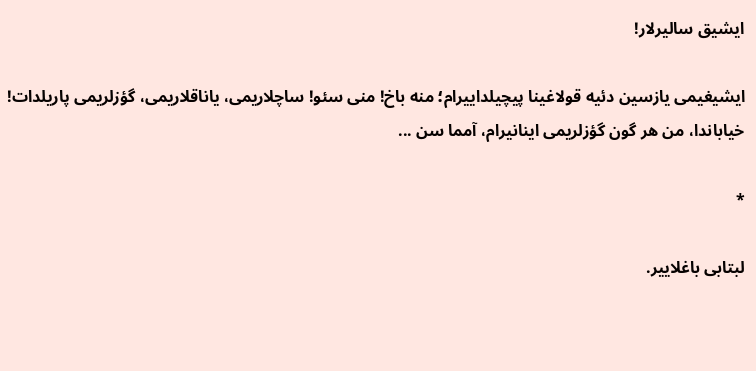ایشیق سالیرلار!

ایشیغیمی یازسین دئیه قولاغینا پیچیلداییرام؛ منه باخ! منی سئو! ساچلاریمی، یاناقلاریمی، گؤزلریمی پاریلدات! خیاباندا، من هر گون گؤزلریمی اینانیرام، آمما سن ...

*

لبتابی باغلاییر.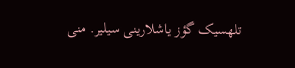تلهسیک گؤز یاشلارینی سیلیر. منی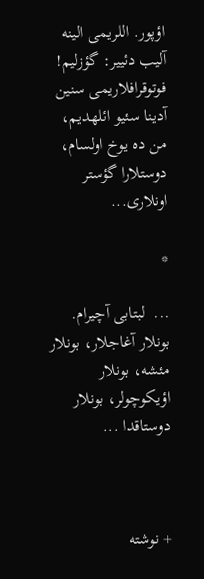اؤپور. اللریمی الینه آلیب دئییر: گؤزلیم! فوتوقرافلاریمی سنین آدینا سئیو ائلهدیم، من ده یوخ اولسام، دوستلارا گؤستر اونلاری...

*

...  لبتابی آچیرام.  بونلار آغاجلار، بونلار مئشه، بونلار اؤیکوچولر، بونلار دوستاقدا ...



+ نوشته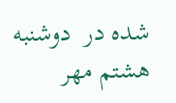شده در  دوشنبه هشتم مهر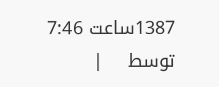1387ساعت 7:46  توسط    |